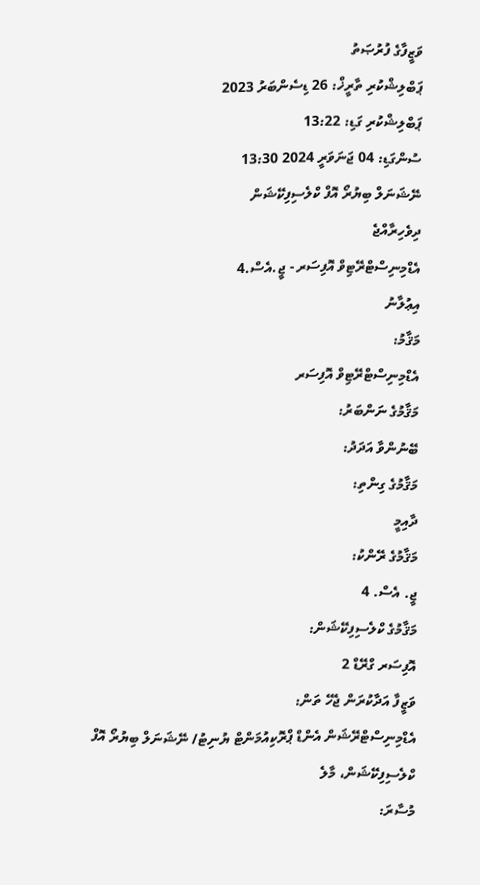ވަޒީފާގެ ފުރުޞަތު
ޕަބްލިޝްކުރި ތާރީޚް: 26 ޑިސެންބަރު 2023
ޕަބްލިޝްކުރި ގަޑި: 13:22
ސުންގަޑި: 04 ޖަނަވަރީ 2024 13:30
ނޭޝަނަލް ބިޔުރޯ އޮފް ކްލެސިފިކޭޝަން
ދިވެހިރާއްޖެ
އެޑްމިނިސްޓްރޭޓިވް އޮފިސަރ - ޖީ.އެސް.4
އިޢުލާނު
މަޤާމު:
އެޑްމިނިސްޓްރޭޓިވް އޮފިސަރ
މަޤާމުގެ ނަންބަރު:
ބޭނުންވާ އަދަދު:
މަޤާމުގެ ގިންތި:
ދާއިމީ
މަޤާމުގެ ރޭންކު:
ޖީ. އެސް. 4
މަޤާމުގެ ކްލެސިފިކޭޝަން:
އޮފިސަރ ގްރޭޑް 2
ވަޒީފާ އަދާކުރަން ޖެހޭ ތަން:
އެޑްމިނިސްޓްރޭޝަން އެންޑް ޕްރޮކިއުމަންޓް ޔުނިޓު/ ނޭޝަނަލް ބިޔުރޯ އޮފް ކްލެސިފިކޭޝަން، މާލެ
މުސާރަ: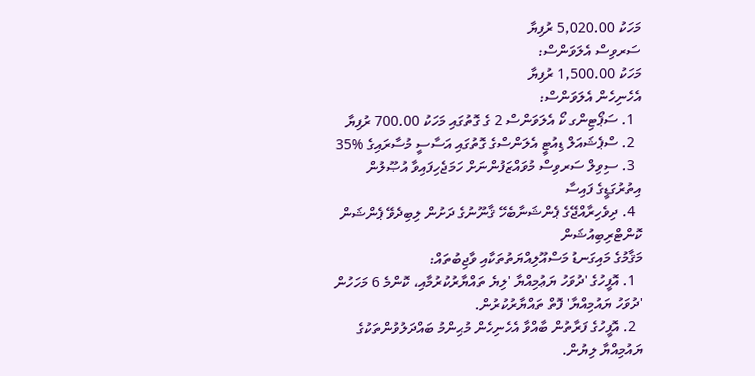މަހަކު 5,020.00 ރުފިޔާ
ސަރވިސް އެލަވަންސް:
މަހަކު 1,500.00 ރުފިޔާ
އެހެނިހެން އެލަވަންސް:
  1. ސަޕޯޓިންގ ކޯ އެލަވަންސް 2 ގެ ގޮތުގައި މަހަކު 700.00 ރުފިޔާ
  2. ސްޕެޝައަލް ޑިއުޓީ އެލަންސްގެ ގޮތުގައި އަސާސީ މުސާރައިގެ %35
  3. ސިވިލް ސަރވިސް މުވައްޒަފުންނަށް ހަމަޖެހިފައިވާ އުޞޫލުން އިތުރުގަޑީގެ ފައިސާ
  4. ދިވެހިރާއްޖޭގެ ޕެންޝަނާބެހޭ ޤާނޫނުގެ ދަށުން ލިބިދެވޭ ޕެންޝަން ކޮންޓްރިބިއުޝަން
މަޤާމުގެ މައިގަނޑު މަސްއޫލިއްޔަތުތަކާއި ވާޖިބުތައް:
  1. އޮފީހުގެ 'ދުވަހު ޔަޢުމިއްޔާ 'ލިޔެ ތައްޔާރުކުރުމާއި، ކޮންމެ 6 މަހަހުން 'ދުވަހު ޔައުމިއްޔާ' ފޮތް ތައްޔާރުކުރުން.
  2. އޮފީހުގެ ފަރާތުން ބާއްވާ އެހެނިހެން މުޙިންމު ބައްދަލުވުންތަކުގެ ޔައުމިއްޔާ ލިޔުން.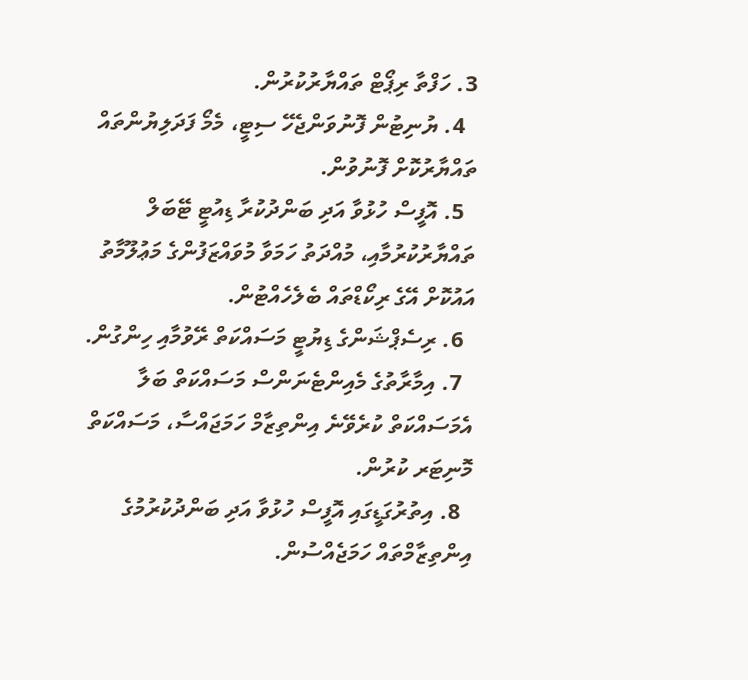3. ހަފްތާ ރިޕޯޓް ތައްޔާރުކުރުން.
  4. ޔުނިޓުން ފޮނުވަންޖެހޭ ސިޓީ، މެމޯ ފަދަލިޔުންތައް ތައްޔާރުކޮށް ފޮނުވުން.
  5. އޮފީސް ހުޅުވާ އަދި ބަންދުކުރާ ޑިއުޓީ ޓޭބަލް ތައްޔާރުކުރުމާއި، މުއްދަތު ހަމަވާ މުވައްޒަފުންގެ މަޢުލޫމާތު އައުކޮށް އޭގެ ރިކޯޑްތައް ބެލެހެއްޓުން.
  6. ރިސެޕްޝަންގެ ޑިޔުޓީ މަސައްކަތް ރޭވުމާއި ހިންގުން.
  7. އިމާރާތުގެ މެއިންޓެނަންސް މަސައްކަތް ބަލާ އެމަސައްކަތް ކުރެވޭނެ އިންތިޒާމް ހަމަޖައްސާ، މަސައްކަތް މޮނިޓަރ ކުރުން.
  8. އިތުރުގަޑީގައި އޮފީސް ހުޅުވާ އަދި ބަންދުކުރުމުގެ އިންތިޒާމްތައް ހަމަޖެއްސުން.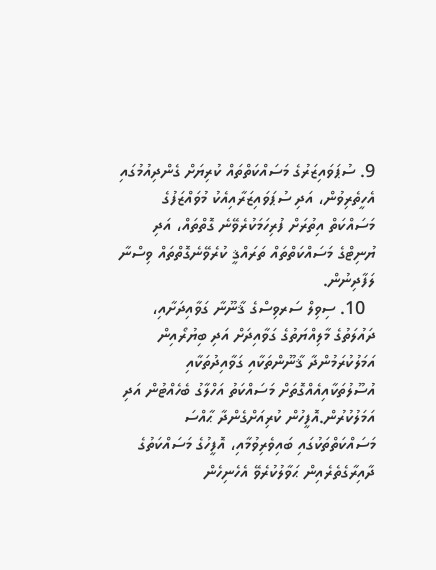9. ސުޕަވައިޒަރުގެ މަސައްކަތްތައް ކުރިޔަށް ގެންދިއުމުގައި އެހީތެރިވުން، އަދި ސުޕަވައިޒަރާއިއެކު މުވައްޒަފުގެ މަސައްކަތް އިތުރަށް ފުރިހަމަކުރެވޭނެ ގޮތްތައް، އަދި ޔުނިޓްގެ މަސައްކަތްތައް ތަރައްޤީ ކުރެވޭނެގޮތްތައް ވިސްނާ ލަފާދިނުން.
  10. ސިވިލް ސަރވިސްގެ ޤާނޫނާ ގަވާއިދަށާއި، ދައުލަތުގެ މާލިއްޔަތުގެ ގަވާއިދަށް އަދި ބިޔުރޯއިން އަމަލުކުރަމުންދާ ޤާނޫންތަކާއި ގަވާއިދުތަކާއި އުސޫލުތަކާއިއެއްގޮތަށް މަސައްކަތު އަހްލާގު ބެހެއްޓުން އަދި އަމަލުކުރުން.އޮފީހުން ކުރިއަށްގެންދާ ޙާއްސަ މަސައްކަތްތަކުގައި ބައިވެރިވުމާއި، އޮފީހުގެ މަސައްކަތުގެ ދާއިރާގެތެރެއިން ޙަވާލުކުރެވޭ އެހެނިހެން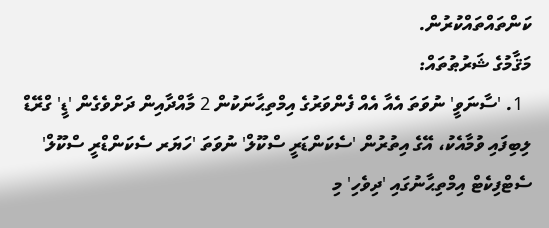ކަންތައްތައްކުރުން.
މަޤާމުގެ ޝަރުޠުތައް:
  1. 'ސާނަވީ' ނުވަތަ އެއާ އެއް ފެންވަރުގެ އިމްތިޙާނަކުން 2 މާއްދާއިން ދަށްވެގެން 'ޑީ' ގްރޭޑް ލިބިފައި ވުމާއެކު، އޭގެ އިތުރުން 'ސެކަންޑަރީ ސްކޫލް' ނުވަތަ 'ހަޔަރ ސެކަންޑްރީ ސްކޫލް' ސެޓްފިކެޓް އިމްތިޙާނުގައި 'ދިވެހި' މި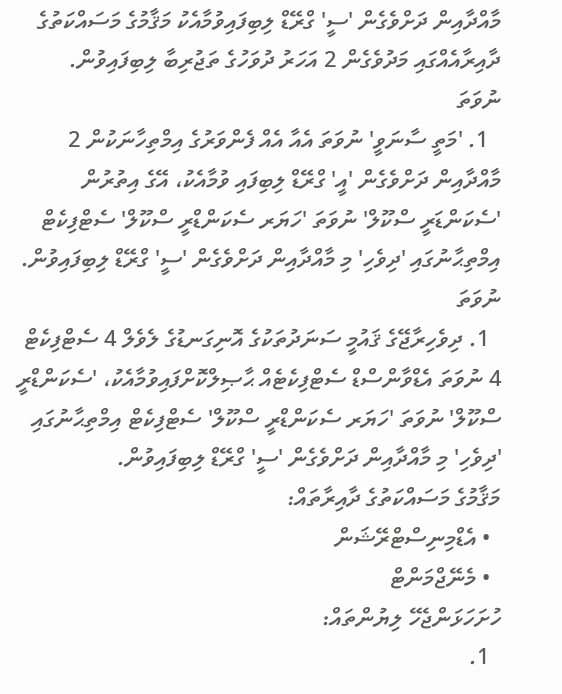މާއްދާއިން ދަށްވެގެން 'ސީ' ގްރޭޑް ލިބިފައިވުމާއެކު މަޤާމުގެ މަސައްކަތުގެ ދާއިރާއެއްގައި މަދުވެގެން 2 އަހަރު ދުވަހުގެ ތަޖުރިބާ ލިބިފައިވުން.
ނުވަތަ
  1. 'މަތީ ސާނަވީ' ނުވަތަ އެއާ އެއް ފެންވަރުގެ އިމްތިހާނަކުން 2 މާއްދާއިން ދަށްވެގެން 'އީ' ގްރޭޑް ލިބިފައި ވުމާއެކު، އޭގެ އިތުރުން 'ސެކަންޑަރީ ސްކޫލް' ނުވަތަ 'ހަޔަރ ސެކަންޑްރީ ސްކޫލް' ސެޓްފިކެޓް އިމްތިޙާނުގައި 'ދިވެހި' މި މާއްދާއިން ދަށްވެގެން 'ސީ' ގްރޭޑް ލިބިފައިވުން.
ނުވަތަ
  1. ދިވެހިރާޖޭގެ ޤައުމީ ސަނަދުތަކުގެ އޮނިގަނޑުގެ ލެވެލް 4 ސެޓްފިކެޓް 4 ނުވަތަ އެޑްވާންސްޑް ސެޓްފިކެޓެއް ޙާޞިލްކޮށްފައިވުމާއެކު، 'ސެކަންޑްރީ ސްކޫލް' ނުވަތަ 'ހަޔަރ ސެކަންޑްރީ ސްކޫލް' ސެޓްފިކެޓް އިމްތިޙާނުގައި 'ދިވެހި' މި މާއްދާއިން ދަށްވެގެން 'ސީ' ގްރޭޑް ލިބިފައިވުން.
މަޤާމުގެ މަސައްކަތުގެ ދާއިރާތައް:
  • އެޑްމިނިސްޓްރޭޝަން
  • މެނޭޖްމަންޓް
ހުށަހަޅަންޖެހޭ ލިޔުންތައް:
  1.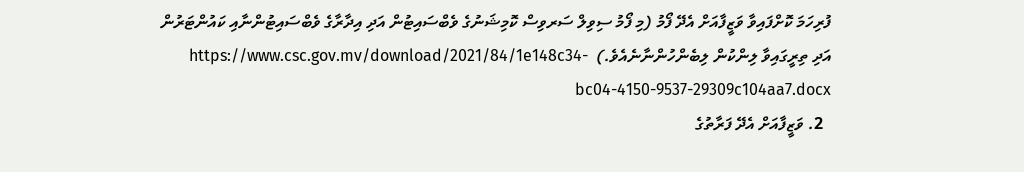ފުރިހަމަ ކޮށްފައިވާ ވަޒީފާއަށް އެދޭ ފޯމު (މި ފޯމު ސިވިލް ސަރވިސް ކޮމިޝަނުގެ ވެބްސައިޓުން އަދި އިދާރާގެ ވެބްސައިޓުންނާއި ކައުންޓަރުން އަދި ތިރީގައިވާ ލިންކުން ލިބެންހުންނާނެއެވެ.)  https://www.csc.gov.mv/download/2021/84/1e148c34-bc04-4150-9537-29309c104aa7.docx
  2. ވަޒީފާއަށް އެދޭ ފަރާތުގެ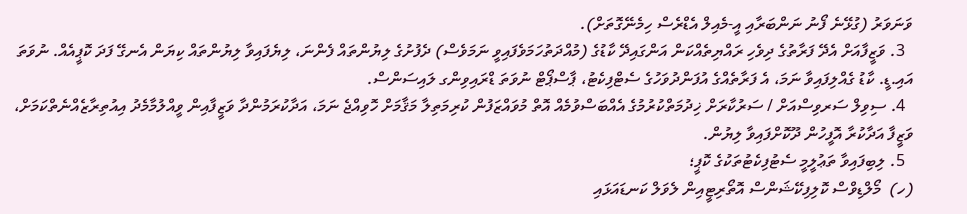ވަނަވަރު (ގުޅޭނެ ފޯނު ނަންބަރާއި އީ-މެއިލް އެޑްރެސް ހިމެނޭގޮތަށް).
  3. ވަޒީފާއަށް އެދޭ ފަރާތުގެ ދިވެހި ރައްޔިތެއްކަން އަންގައިދޭ ކާޑުގެ (މުއްދަތުހަމަވެފައިވީ ނަމަވެސް) ދެފުށުގެ ލިޔުންތައް ފެންނަ، ލިޔެފައިވާ ލިޔުންތައް ކިޔަން އެނގޭ ފަދަ ކޮޕީއެއް. ނުވަތަ އައި.ޑީ. ކާޑު ގެއްލިފައިވާ ނަމަ، އެ ފަރާތެއްގެ އުފަންދުވަހުގެ ސެޓްފިކެޓު، ޕާސްޕޯޓް ނުވަތަ ޑްރައިވިންގ ލައިސަންސް.
  4. ސިވިލް ސަރވިސްއަށް / ސަރުކާރަށް ޚިދުމަތްކުރުމުގެ އެއްބަސްވުމެއް އޮތް މުވައްޒަފުން ކުރިމަތިލާ މަޤާމަށް ހޮވިއްޖެ ނަމަ، އަދާކުރަމުންދާ ވަޒީފާއިން ވީއްލުމާމެދު އިއުތިރާޒެއްނެތްކަމަށް، ވަޒީފާ އަދާކުރާ އޮފީހުން ދޫކޮށްފައިވާ ލިޔުން.
  5. ލިބިފައިވާ ތަޢުލީމީ ސެޓުފިކެޓުތަކުގެ ކޮޕީ؛
(ހ)  މޯލްޑިވްސް ކޮލިފިކޭޝަންސް އޮތޯރިޓީއިން ލެވަލް ކަނޑައަޅައި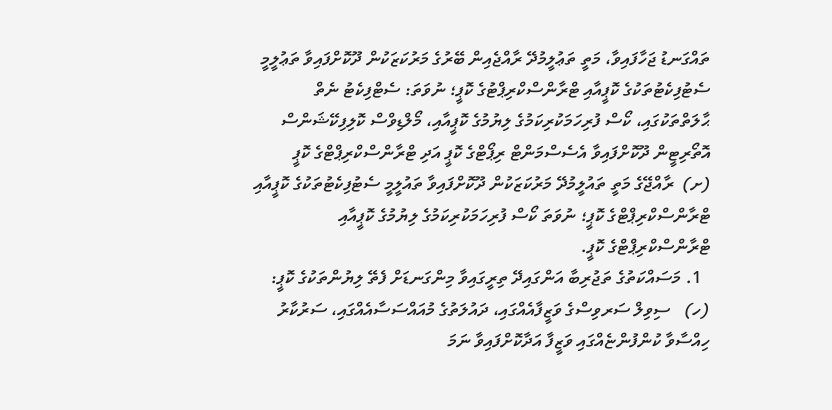ތައްގަނޑު ޖަހާފައިވާ، މަތީ ތަޢުލީމުދޭ ރާއްޖެއިން ބޭރުގެ މަރުކަޒަކުން ދޫކޮށްފައިވާ ތަޢުލީމީ ސެޓުފިކެޓުތަކުގެ ކޮޕީއާއި ޓްރާންސްކްރިޕްޓުގެ ކޮޕީ؛ ނުވަތަ: ސެޓްފިކެޓު ނެތް ޙާލަތްތަކުގައި، ކޯސް ފުރިހަމަކުރިކަމުގެ ލިޔުމުގެ ކޮޕީއާއި، މޯލްޑިވްސް ކޮލިފިކޭޝަންސް އޮތޯރިޓީން ދޫކޮށްފައިވާ އެސެސްމަންޓް ރިޕޯޓްގެ ކޮޕީ އަދި ޓްރާންސްކްރިޕްޓްގެ ކޮޕީ
(ށ)  ރާއްޖޭގެ މަތީ ތައުލީމުދޭ މަރުކަޒަކުން ދޫކޮށްފައިވާ ތައުލީމީ ސެޓުފިކެޓުތަކުގެ ކޮޕީއާއި ޓްރާންސްކްރިޕްޓްގެ ކޮޕީ؛ ނުވަތަ ކޯސް ފުރިހަމަކުރިކަމުގެ ލިޔުމުގެ ކޮޕީއާއި ޓްރާންސްކްރިޕްޓްގެ ކޮޕީ.
  1. މަސައްކަތުގެ ތަޖުރިބާ އަންގައިދޭ ތިރީގައިވާ މިންގަނޑަށް ފެތޭ ލިޔުންތަކުގެ ކޮޕީ:
(ހ)   ސިވިލް ސަރވިސްގެ ވަޒީފާއެއްގައި، ދައުލަތުގެ މުއައްސަސާއެއްގައި، ސަރުކާރު ހިއްސާވާ ކުންފުންޏެއްގައި ވަޒީފާ އަދާކޮށްފައިވާ ނަމަ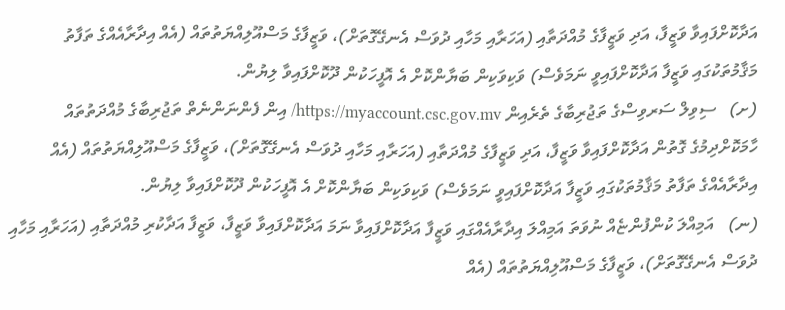އަދާކޮށްފައިވާ ވަޒީފާ، އަދި ވަޒީފާގެ މުއްދަތާއި (އަހަރާއި މަހާއި ދުވަސް އެނގޭގޮތަށް)، ވަޒީފާގެ މަސްއޫލިއްޔަތުތައް (އެއް އިދާރާއެއްގެ ތަފާތު މަޤާމުތަކުގައި ވަޒީފާ އަދާކޮށްފައިވީ ނަމަވެސް) ވަކިވަކިން ބަޔާންކޮށް އެ އޮފީހަކުން ދޫކޮށްފައިވާ ލިޔުން.
(ށ)   ސިވިލް ސަރވިސްގެ ތަޖުރިބާގެ ތެރެއިން https://myaccount.csc.gov.mv/ އިން ފެންނަންނެތް ތަޖުރިބާގެ މުއްދަތުތައް ހާމަކޮށްދިމުގެ ގޮތުން އަދާކޮށްފައިވާ ވަޒީފާ، އަދި ވަޒީފާގެ މުއްދަތާއި (އަހަރާއި މަހާއި ދުވަސް އެނގޭގޮތަށް)، ވަޒީފާގެ މަސްއޫލިއްޔަތުތައް (އެއް އިދާރާއެއްގެ ތަފާތު މަޤާމުތަކުގައި ވަޒީފާ އަދާކޮށްފައިވީ ނަމަވެސް) ވަކިވަކިން ބަޔާންކޮށް އެ އޮފީހަކުން ދޫކޮށްފައިވާ ލިޔުން.
(ނ)   އަމިއްލަ ކުންފުންޏެއް ނުވަތަ އަމިއްލަ އިދާރާއެއްގައި ވަޒީފާ އަދާކޮށްފައިވާ ނަމަ އަދާކޮށްފައިވާ ވަޒީފާ، ވަޒީފާ އަދާކުރި މުއްދަތާއި (އަހަރާއި މަހާއި ދުވަސް އެނގޭގޮތަށް)، ވަޒީފާގެ މަސްއޫލިއްޔަތުތައް (އެއް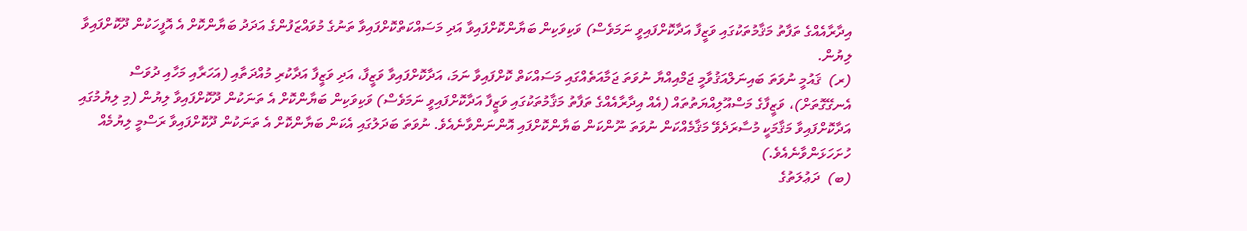އިދާރާއެއްގެ ތަފާތު މަޤާމުތަކުގައި ވަޒީފާ އަދާކޮށްފައިވީ ނަމަވެސް) ވަކިވަކިން ބަޔާންކޮށްފައިވާ އަދި މަސައްކަތްކޮށްފައިވާ ތަނުގެ މުވައްޒަފުންގެ އަދަދު ބަޔާންކޮށް އެ އޮފީހަކުން ދޫކޮށްފައިވާ ލިޔުން.
(ރ)  ޤައުމީ ނުވަތަ ބައިނަލްއަޤުވާމީ ޖަމްއިއްޔާ ނުވަތަ ޖަމާއަތެއްގައި މަސައްކަތް ކޮށްފައިވާ ނަމަ، އަދާކޮށްފައިވާ ވަޒީފާ، އަދި ވަޒީފާ އަދާކުރި މުއްދަތާއި (އަހަރާއި މަހާއި ދުވަސް އެނގޭގޮތަށް)، ވަޒީފާގެ މަސްއޫލިއްޔަތުތައް (އެއް އިދާރާއެއްގެ ތަފާތު މަޤާމުތަކުގައި ވަޒީފާ އަދާކޮށްފައިވީ ނަމަވެސް) ވަކިވަކިން ބަޔާންކޮށް އެ ތަނަކުން ދޫކޮށްފައިވާ ލިޔުން (މި ލިޔުމުގައި އަދާކޮށްފައިވާ މަޤާމަކީ މުސާރަދެވޭ މަޤާމެއްކަން ނުވަތަ ނޫންކަން ބަޔާންކޮށްފައި އޮންނަންވާނެއެވެ. ނުވަތަ ބަދަލުގައި އެކަން ބަޔާންކޮށް އެ ތަނަކުން ދޫކޮށްފައިވާ ރަސްމީ ލިޔުމެއް ހުށަހަޅަންވާނެއެވެ.)
(ބ)  ދަޢުލަތުގެ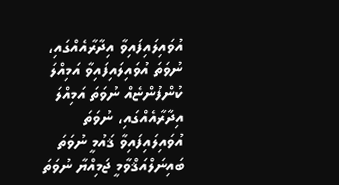އުވައިލައިފައިވާ އިދާރާއެއްގައި، ނުވަތަ އުވައިލައިފައިވާ އަމިއްލަ ކުންފުންޏެއް ނުވަތަ އަމިއްލަ އިދާރާއެއްގައި، ނުވަތަ އުވައިލައިފައިވާ ޤައުމީ ނުވަތަ ބައިނަލްއަޤްވާމީ ޖަމިއްޔާ ނުވަތަ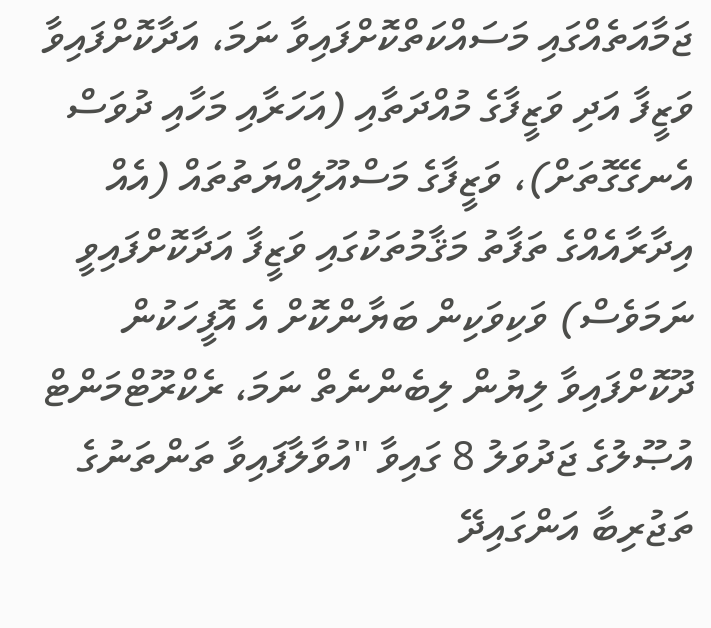ޖަމާއަތެއްގައި މަސައްކަތްކޮށްފައިވާ ނަމަ، އަދާކޮށްފައިވާ ވަޒީފާ އަދި ވަޒީފާގެ މުއްދަތާއި (އަހަރާއި މަހާއި ދުވަސް އެނގޭގޮތަށް)، ވަޒީފާގެ މަސްއޫލިއްޔަތުތައް (އެއް އިދާރާއެއްގެ ތަފާތު މަޤާމުތަކުގައި ވަޒީފާ އަދާކޮށްފައިވީ ނަމަވެސް) ވަކިވަކިން ބަޔާންކޮށް އެ އޮފީހަކުން ދޫކޮށްފައިވާ ލިޔުން ލިބެންނެތް ނަމަ، ރެކްރޫޓްމަންޓް އުޞޫލުގެ ޖަދުވަލު 8 ގައިވާ "އުވާލާފައިވާ ތަންތަނުގެ ތަޖުރިބާ އަންގައިދޭ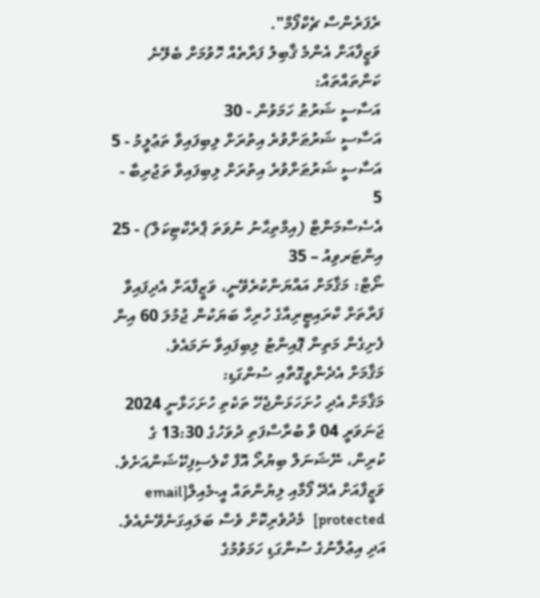ރެފަރެންސް ޗެކްފޯމް".
ވަޒީފާއަށް އެންމެ ޤާބިލު ފަރާތެއް ހޮވުމަށް ބެލޭނެ ކަންތައްތައް:
އަސާސީ ޝަރުޠު ހަމަވުން - 30
އަސާސީ ޝަރުޠަށްވުރެ އިތުރަށް ލިބިފައިވާ ތަޢުލީމު - 5
އަސާސީ ޝަރުޠަށްވުރެ އިތުރަށް ލިބިފައިވާ ތަޖުރިބާ - 5
އެސެސްމަންޓް (އިމްތިޙާނު ނުވަތަ ޕްރެކްޓިކަލް) - 25
އިންޓަރވިއު – 35
ނޯޓް: މަޤާމަށް އައްޔަންކުރެވޭނީ، ވަޒީފާއަށް އެދިފައިވާ ފަރާތަށް ކްރައިޓީރިއާގެ ހުރިހާ ބަޔަކުން ޖުމުލަ 60 އިން ފެށިގެން މަތިން ޕޮއިންޓު ލިބިފައިވާ ނަމައެވެ.
މަޤާމަށް އެދެންވީގޮތާއި ސުންގަޑި:
މަޤާމަށް އެދި ހުށަހަޅަންޖެހޭ ތަކެތި ހުށަހަޅާނީ 2024 ޖަނަވަރީ 04 ވާ ބުރާސްފަތި ދުވަހުގެ 13:30 ގެ ކުރިން، ނޭޝަނަލް ބިޔުރޯ އޮފް ކްލެސިފިކޭޝަންއަށެވެ. ވަޒީފާއަށް އެދޭ ފޯމާއި ލިޔުންތައް އީ-މެއިލް[email protected]  މެދުވެރިކޮށް ވެސް ބަލައިގަނެވޭނެއެވެ.
އަދި އިޢުލާނުގެ ސުންގަޑި ހަމަވުމުގެ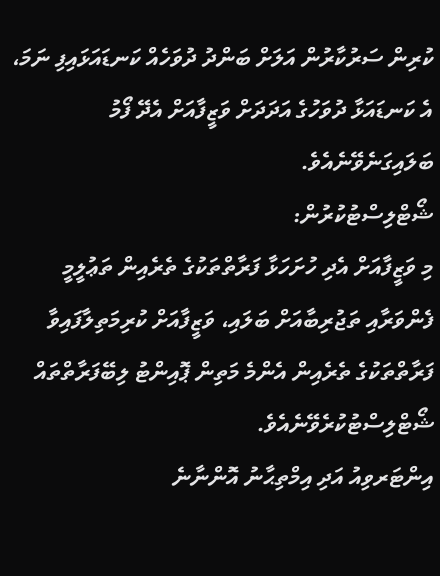ކުރިން ސަރުކާރުން އަލަށް ބަންދު ދުވަހެއް ކަނޑައަޅައިފި ނަމަ، އެ ކަނޑައަޅާ ދުވަހުގެ އަދަދަށް ވަޒީފާއަށް އެދޭ ފޯމު ބަލައިގަނެވޭނެއެވެ.
ޝޯޓްލިސްޓުކުރުން:
މި ވަޒީފާއަށް އެދި ހުށަހަޅާ ފަރާތްތަކުގެ ތެރެއިން ތަޢުލީމީ ފެންވަރާއި ތަޖުރިބާއަށް ބަލައި، ވަޒީފާއަށް ކުރިމަތިލާފައިވާ ފަރާތްތަކުގެ ތެރެއިން އެންމެ މަތިން ޕޮއިންޓު ލިބޭފަރާތްތައް ޝޯޓްލިސްޓުކުރެވޭނެއެވެ.
އިންޓަރވިއު އަދި އިމްތިޙާނު އޮންނާނެ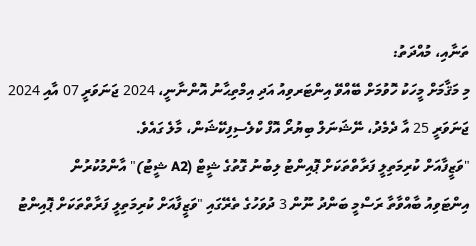ތަނާއި، މުއްދަތު:
މި މަޤާމަށް މީހަކު ހޮވުމަށް ބޭއްވޭ އިންޓަރވިއު އަދި އިމްތިޙާނު އޮންނާނީ، 2024 ޖަނަވަރީ 07 އާއި 2024 ޖަނަވަރީ 25 އާ ދެމެދު، ނޭޝަނަލް ބިޔުރޯ އޮފް ކްލެސިފިކޭޝަން، މާލެ ގައެވެ.
"ވަޒީފާއަށް ކުރިމަތިލީ ފަރާތްތަކަށް ޕޮއިންޓު ލިބުނު ގޮތުގެ ޝީޓް (A2 ޝީޓު)" އާންމުކުރުން
އިންޓަވިއު ބާއްވާތާ ރަސްމީ ބަންދު ނޫން 3 ދުވަހުގެ ތެރޭގައި "ވަޒީފާއަށް ކުރިމަތިލީ ފަރާތްތަކަށް ޕޮއިންޓު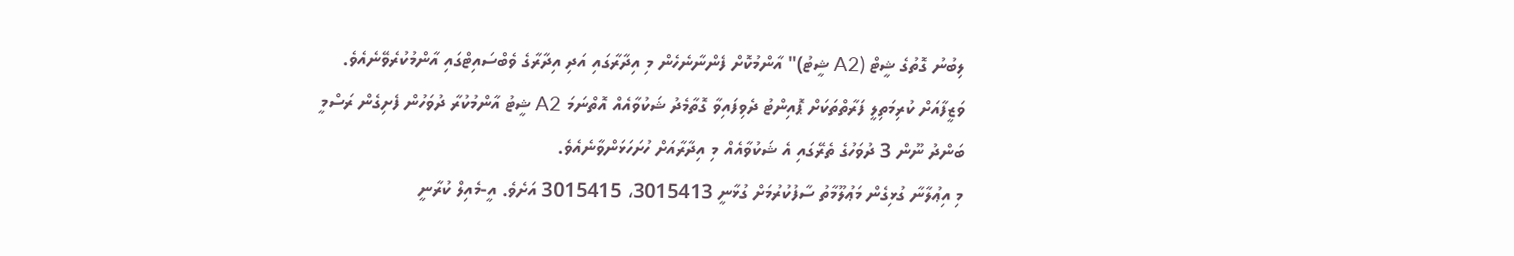ލިބުނު ގޮތުގެ ޝީޓް (A2 ޝީޓު)" އާންމުކޮށް ފެންނާނެހެން މި އިދާރާގައި އަދި އިދާރާގެ ވެބްސައިޓްގައި އާންމުކުރެވޭނެއެވެ. ވަޒީފާއަށް ކުރިމަތިލީ ފަރާތްތަކަށް ޕޮއިންޓު ދެވިފައިވާ ގޮތާމެދު ޝަކުވާއެއް އޮތްނަމަ A2 ޝީޓު އާންމުކުރާ ދުވަހުން ފެށިގެން ރަސްމީ ބަންދު ނޫން 3 ދުވަހުގެ ތެރޭގައި އެ ޝަކުވާއެއް މި އިދާރާއަށް ހުށަހަޅަންވާނެއެވެ.
މި އިޢުލާނާ ގުޅިގެން މަޢުލޫމާތު ސާފުކުރުމަށް ގުޅާނީ 3015413، 3015415 އަށެވެ. އީ-މެއިލް ކުރާނީ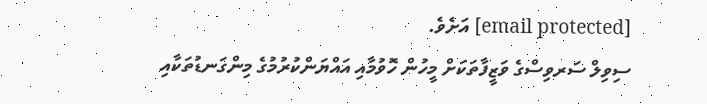[email protected] އަށެވެ.
ސިވިލް ސަރވިސްގެ ވަޒީފާތަކަށް މީހުން ހޮވުމާއި އައްޔަންކުރުމުގެ މިންގަނޑުތަކާއި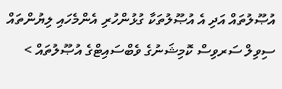އުޞޫލުތައް އަދި އެ އުޞޫލުތަކާ ގުޅުންހުރި އެންމެހައި ލިޔުންތައް ސިވިލް ސަރވިސް ކޮމިޝަނުގެ ވެބްސައިޓްގެ އުޞޫލުތައް >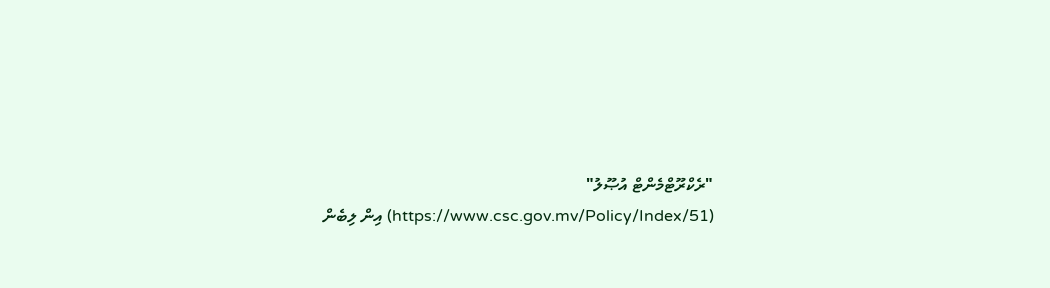"ރެކްރޫޓްމެންޓް އުޞޫލު" (https://www.csc.gov.mv/Policy/Index/51) އިން ލިބެން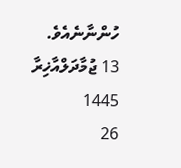ހުންނާނެއެވެ.
13 ޖުމާދަލްއާޚިރާ 1445
26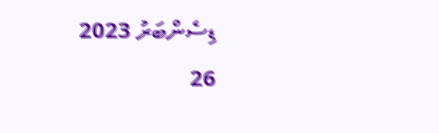ޑިސެންބަރު 2023
26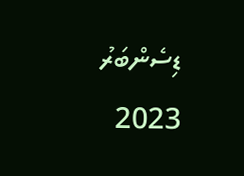ޑިސެންބަރު 2023